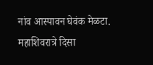नांव आस्पावन घेवंक मेळटा. महाशिवरात्रे दिसा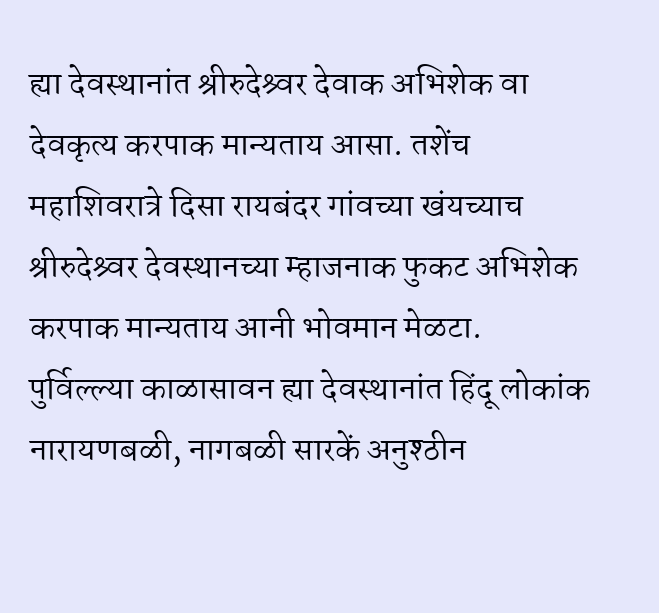ह्या देवस्थानांत श्रीरुदेश्र्वर देवाक अभिशेक वा देवकृत्य करपाक मान्यताय आसा. तशेंच महाशिवरात्रे दिसा रायबंदर गांवच्या खंयच्याच श्रीरुदेश्र्वर देवस्थानच्या म्हाजनाक फुकट अभिशेक करपाक मान्यताय आनी भोवमान मेळटा.
पुर्विल्ल्या काळासावन ह्या देवस्थानांत हिंदू लोकांक नारायणबळी, नागबळी सारकें अनुश्ठीन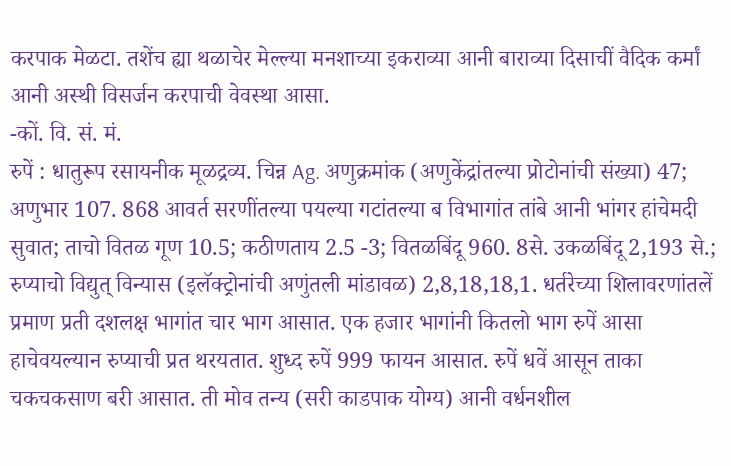करपाक मेळटा. तशेंच ह्या थळाचेर मेल्ल्या मनशाच्या इकराव्या आनी बाराव्या दिसाचीं वैदिक कर्मां आनी अस्थी विसर्जन करपाची वेवस्था आसा.
-कों. वि. सं. मं.
रुपें : धातुरूप रसायनीक मूळद्रव्य. चिन्न Ag. अणुक्रमांक (अणुकेंद्रांतल्या प्रोटोनांची संख्या) 47; अणुभार 107. 868 आवर्त सरणींतल्या पयल्या गटांतल्या ब विभागांत तांबे आनी भांगर हांचेमदी सुवात; ताचो वितळ गूण 10.5; कठीणताय 2.5 -3; वितळबिंदू 960. 8से. उकळबिंदू 2,193 से.; रुप्याचो विद्युत् विन्यास (इलॅक्ट्रोनांची अणुंतली मांडावळ) 2,8,18,18,1. धर्तरेच्या शिलावरणांतलें प्रमाण प्रती दशलक्ष भागांत चार भाग आसात. एक हजार भागांनी कितलो भाग रुपें आसा हाचेवयल्यान रुप्याची प्रत थरयतात. शुध्द रुपें 999 फायन आसात. रुपें धवें आसून ताका चकचकसाण बरी आसात. ती मोव तन्य (सरी काडपाक योग्य) आनी वर्धनशील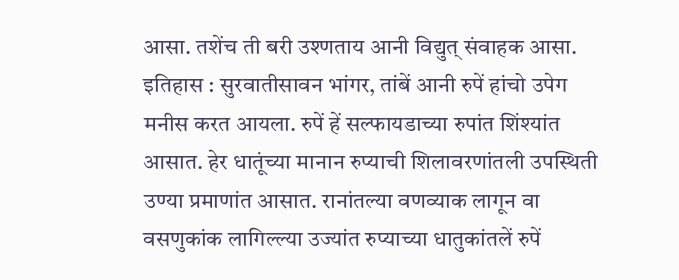आसा. तशेंच ती बरी उश्णताय आनी विद्युत् संवाहक आसा.
इतिहास : सुरवातीसावन भांगर, तांबें आनी रुपें हांचो उपेग मनीस करत आयला. रुपें हें सल्फायडाच्या रुपांत शिंश्यांत आसात. हेर धातूंच्या मानान रुप्याची शिलावरणांतली उपस्थिती उण्या प्रमाणांत आसात. रानांतल्या वणव्याक लागून वा वसणुकांक लागिल्ल्या उज्यांत रुप्याच्या धातुकांतलें रुपें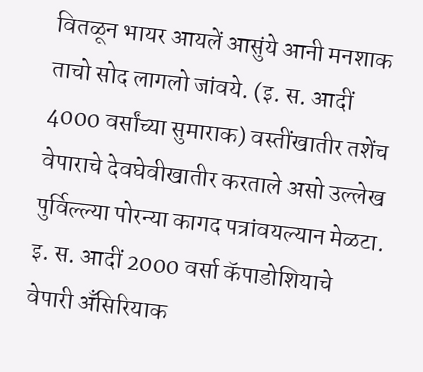वितळून भायर आयलें आसुंये आनी मनशाक ताचो सोद लागलो जांवये. (इ. स. आदीं 4000 वर्सांच्या सुमाराक) वस्तींखातीर तशेंच वेपाराचे देवघेवीखातीर करताले असो उल्लेख पुर्विल्ल्या पोरन्या कागद पत्रांवयल्यान मेळटा. इ. स. आदीं 2000 वर्सा कॅपाडोशियाचे वेपारी अँसिरियाक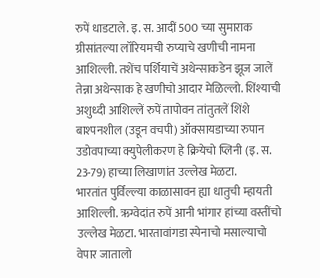रुपें धाडटाले. इ. स. आदीं 500 च्या सुमाराक ग्रीसांतल्या लॉरियमची रुप्याचे खणीची नामना आशिल्ली. तशेंच पर्शियाचें अथेन्साकडेन झूज जालें तेन्ना अथेन्साक हे खणीचो आदार मेळिल्लो. शिंश्याची अशुध्दी आशिल्लें रुपें तापोवन तांतुतलें शिंशे बाश्पनशील (उडून वचपी) ऑक्सायडाच्या रुपान उडोवपाच्या क्युपेलीकरण हे क्रियेचो प्लिनी (इ. स. 23-79) हाच्या लिखाणांत उल्लेख मेळटा.
भारतांत पुर्विल्ल्या काळासावन ह्या धातुची म्हायती आशिल्ली. ऋग्वेदांत रुपें आनी भांगार हांच्या वस्तींचो उल्लेख मेळटा. भारतावांगडा स्पेनाचो मसाल्याचो वेपार जातालो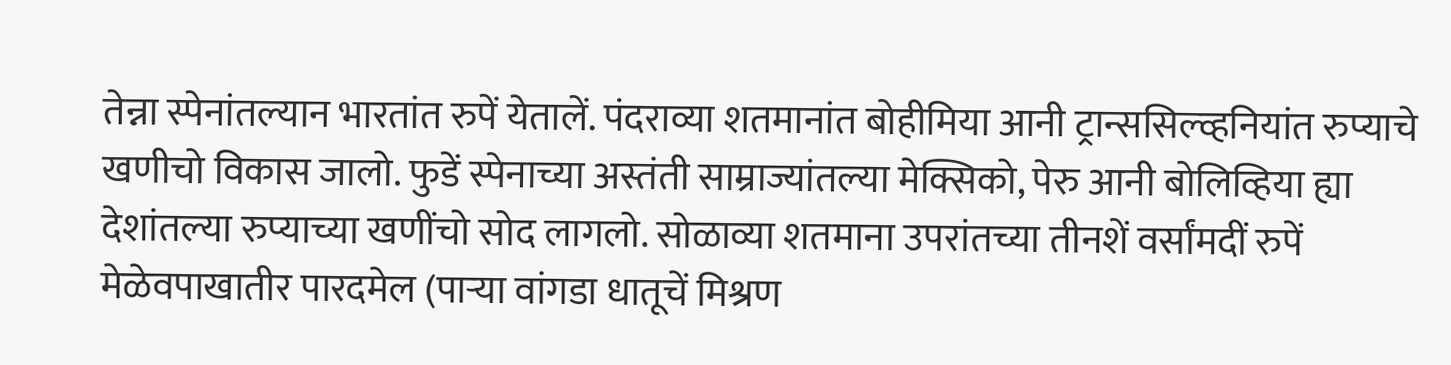तेन्ना स्पेनांतल्यान भारतांत रुपें येतालें. पंदराव्या शतमानांत बोहीमिया आनी ट्रान्ससिल्व्हनियांत रुप्याचे खणीचो विकास जालो. फुडें स्पेनाच्या अस्तंती साम्राज्यांतल्या मेक्सिको, पेरु आनी बोलिव्हिया ह्या देशांतल्या रुप्याच्या खणींचो सोद लागलो. सोळाव्या शतमाना उपरांतच्या तीनशें वर्सांमदीं रुपें मेळेवपाखातीर पारदमेल (पाऱ्या वांगडा धातूचें मिश्रण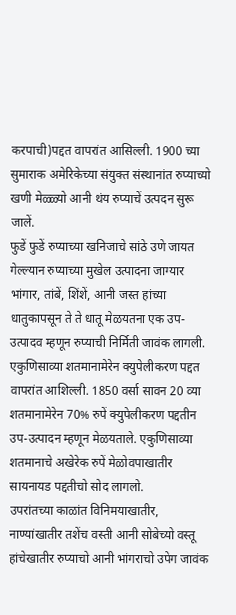करपाची)पद्दत वापरांत आसिल्ली. 1900 च्या सुमाराक अमेरिकेच्या संयुक्त संस्थानांत रुप्याच्यो खणी मेळ्ळ्यो आनी थंय रुप्याचें उत्पदन सुरू जालें.
फुडें फुडें रुप्याच्या खनिजाचे सांठे उणे जायत गेल्ल्यान रुप्याच्या मुखेल उत्पादना जाग्यार भांगार, तांबें, शिंशें, आनी जस्त हांच्या धातुकापसून ते ते धातू मेळयतना एक उप-उत्पादव म्हणून रुप्याची निर्मिती जावंक लागली. एकुणिसाव्या शतमानामेरेन क्युपेलीकरण पद्दत वापरांत आशिल्ली. 1850 वर्सा सावन 20 व्या शतमानामेरेन 70% रुपें क्युपेलीकरण पद्दतीन उप-उत्पादन म्हणून मेळयताले. एकुणिसाव्या शतमानाचे अखेरेक रुपें मेळोवपाखातीर सायनायड पद्दतीचो सोद लागलो.
उपरांतच्या काळांत विनिमयाखातीर, नाण्यांखातीर तशेंच वस्ती आनी सोबेच्यो वस्तू हांचेखातीर रुप्याचो आनी भांगराचो उपेग जावंक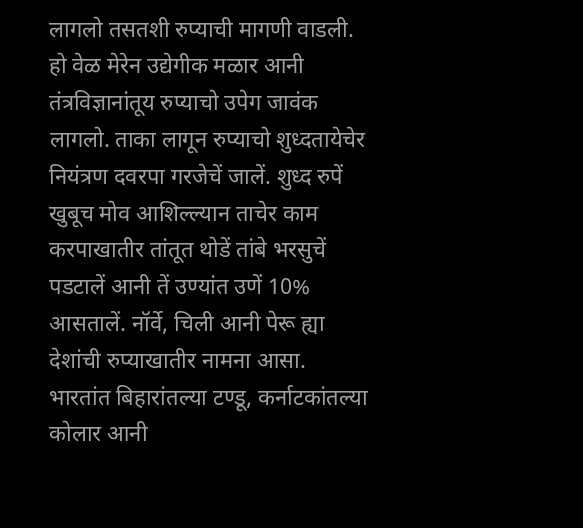लागलो तसतशी रुप्याची मागणी वाडली. हो वेळ मेरेन उद्येगीक मळार आनी तंत्रविज्ञानांतूय रुप्याचो उपेग जावंक लागलो. ताका लागून रुप्याचो शुध्दतायेचेर नियंत्रण दवरपा गरजेचें जालें. शुध्द रुपें खुबूच मोव आशिल्ल्यान ताचेर काम करपाखातीर तांतूत थोडें तांबे भरसुचें पडटालें आनी तें उण्यांत उणें 10% आसतालें. नॉर्वे, चिली आनी पेरू ह्या देशांची रुप्याखातीर नामना आसा. भारतांत बिहारांतल्या टण्डू, कर्नाटकांतल्या कोलार आनी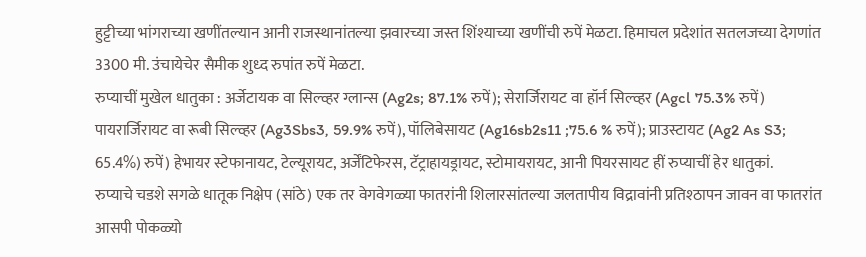हुट्टीच्या भांगराच्या खणींतल्यान आनी राजस्थानांतल्या झवारच्या जस्त शिंश्याच्या खणींची रुपें मेळटा. हिमाचल प्रदेशांत सतलजच्या देगणांत 3300 मी. उंचायेचेर सैमीक शुध्द रुपांत रुपें मेळटा.
रुप्याचीं मुखेल धातुका : अर्जेटायक वा सिल्व्हर ग्लान्स (Ag2s; 87.1% रुपें); सेरार्जिरायट वा हॉर्न सिल्व्हर (Agcl 75.3% रुपें) पायरार्जिरायट वा रूबी सिल्व्हर (Ag3Sbs3, 59.9% रुपें), पॉलिबेसायट (Ag16sb2s11 ;75.6 % रुपें); प्राउस्टायट (Ag2 As S3; 65.4%) रुपें) हेभायर स्टेफानायट, टेल्यूरायट, अर्जेंटिफेरस, टॅट्राहायड्रायट, स्टोमायरायट, आनी पियरसायट हीं रुप्याचीं हेर धातुकां.
रुप्याचे चडशे सगळे धातूक निक्षेप (सांठे) एक तर वेगवेगळ्या फातरांनी शिलारसांतल्या जलतापीय विद्रावांनी प्रतिश्ठापन जावन वा फातरांत आसपी पोकळ्यो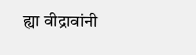ह्या वीद्रावांनी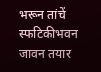भरून तांचें स्फटिकीभवन जावन तयार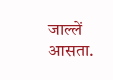जाल्लें आसता.